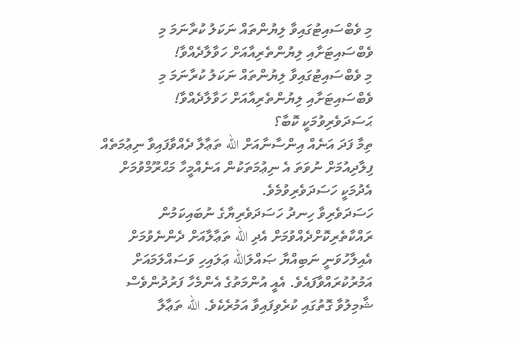މި ވެބްސައިޓުގައިވާ ލިޔުންތައް ނަކަލު ކުރާނަމަ މި ވެބްސައިޓަށާއި ލިޔުންތެރިއާއަށް ހަވާލާދެއްވާ!
މި ވެބްސައިޓުގައިވާ ލިޔުންތައް ނަކަލު ކުރާނަމަ މި ވެބްސައިޓަށާއި ލިޔުންތެރިއާއަށް ހަވާލާދެއްވާ!
ޙަސަދަވެރިވުމަކީ ކޮބާ؟
ތިމާ ފަދަ އަނެއް އިންސާނާއަށް الله ތަޢާލާ ދެއްވާފައިވާ ނިޢުމަތެއް ފިލާދިއުމަށް ނުވަތަ އެ ނިޢުމަތަކުން އަނެއްމީހާ މަޙްރޫމްވުމަށް އެދުމަކީ ހަސަދަވެރިވުމެވެ.
ހަސަދަވެރިވާ ހިނދު ހަސަދަވެރިޔާގެ ނުބައިކަމުން ރައްކާތެރިކޮށްދެއްވުމަށް އެދި الله ތަޢާލާއަށް ދެންނެވުމަށް އެއިލާހުވަނީ ނަބިއްޔާ ޞައްލަالله ޢަލައިހި ވަސައްލަމައަށް އަމުރުކުރައްވާފައެވެ. އެއީ އުންމަތުގެ އެންމެހާ ފަރުދުންވެސް ޝާމިލުވާ ގޮތުގައި ކުރެވިފައިވާ އަމުރެކެވެ. الله ތަޢާލާ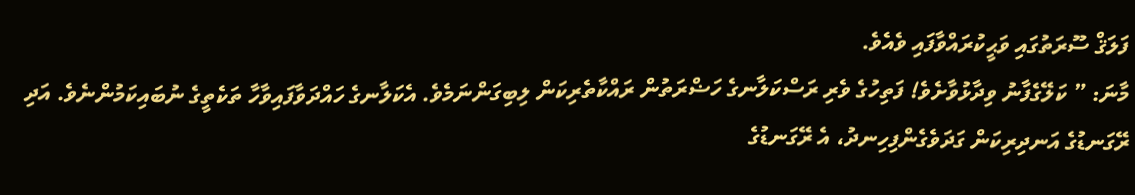ފަލަޤް ސޫރަތުގައި ވަޙީކުރައްވާފައި ވެއެވެ.
މާނަ: ” ކަލޭގެފާނު ވިދާޅުވާށެވެ! ފަތިހުގެ ވެރި ރަސްކަލާނގެ ހަޟްރަތުން ރައްކާތެރިކަން ލިބިގަންނަމެވެ. އެކަލާނގެ ހައްދަވާފައިވާހާ ތަކެތީގެ ނުބައިކަމުންނެވެ. އަދި ރޭގަނޑުގެ އަނދިރިކަން ގަދަވެގެންފިހިނދު، އެ ރޭގަނޑުގެ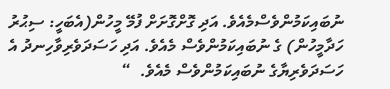ނުބައިކަމުންވެސްމެއެވެ. އަދި ގޮށްގޮށަށް ފުމޭ މީހުން(އެބަހީ: ސިޙުރު ހަދާމީހުން) ގެ ނުބައިކަމުންވެސް މެއެވެ. އަދި ހަސަދަވެރިވާހިނދު އެ ހަސަދަވެރިޔާގެ ނުބައިކަމުންވެސް މެއެވެ.  “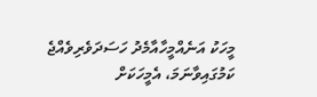މީހަކު އަނެއްމީހާއާމެދު ހަސަދަވެރިވެއްޖެ ކަމުގައިވާނަމަ، އެމީހަކަށް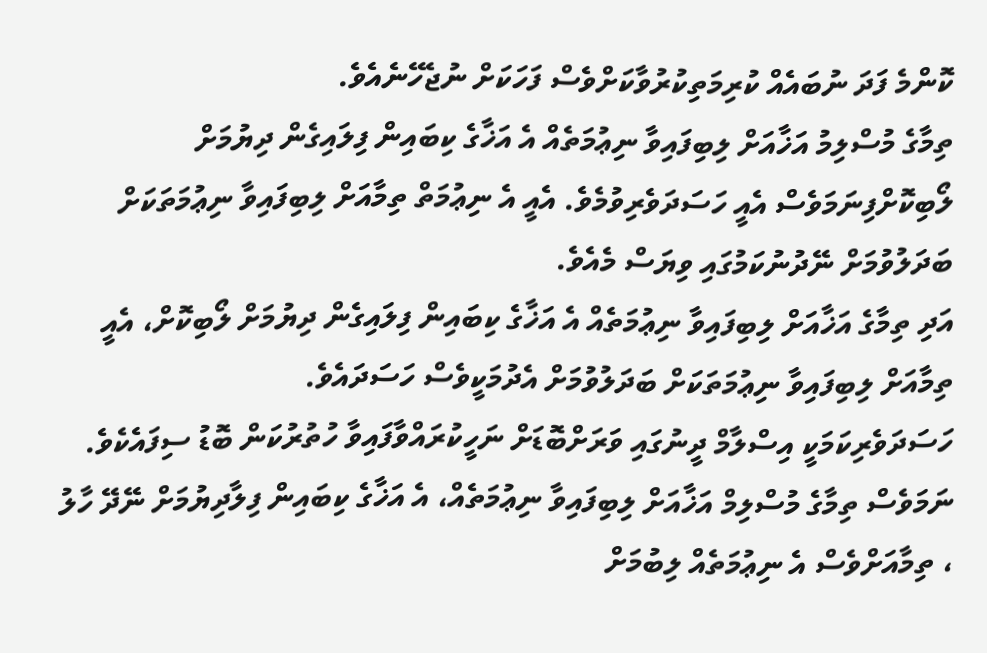ކޮންމެ ފަދަ ނުބައެއް ކުރިމަތިކުރުވާކަށްވެސް ފަހަކަށް ނުޖެހޭނެއެވެ.
ތިމާގެ މުސްލިމު އަޚާއަށް ލިބިފައިވާ ނިޢުމަތެއް އެ އަޚާގެ ކިބައިން ފިލައިގެން ދިޔުމަށް ލޯބިކޮށްފިނަމަވެސް އެއީ ހަސަދަވެރިވުމެވެ. އެއީ އެ ނިޢުމަތް ތިމާއަށް ލިބިފައިވާ ނިޢުމަތަކަށް ބަދަލުވުމަށް ނޭދުނުކަމުގައި ވިޔަސް މެއެވެ.
އަދި ތިމާގެ އަޚާއަށް ލިބިފައިވާ ނިޢުމަތެއް އެ އަޚާގެ ކިބައިން ފިލައިގެން ދިޔުމަށް ލޯބިކޮށް، އެއީ ތިމާއަށް ލިބިފައިވާ ނިޢުމަތަކަށް ބަދަލުވުމަށް އެދުމަކީވެސް ހަސަދައެވެ.
ހަސަދަވެރިކަމަކީ އިސްލާމް ދީނުގައި ވަރަށްބޮޑަށް ނަހީކުރައްވާފައިވާ ހުތުރުކަން ބޮޑު ސިފައެކެވެ.
ނަމަވެސް ތިމާގެ މުސްލިމް އަޚާއަށް ލިބިފައިވާ ނިޢުމަތެއް، އެ އަޚާގެ ކިބައިން ފިލާދިޔުމަށް ނޭދޭ ހާލު ، ތިމާއަށްވެސް އެ ނިޢުމަތެއް ލިބުމަށް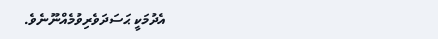އެދުމަކީ ޙަސަދަވެރިވުމެއްނޫނެވެ.